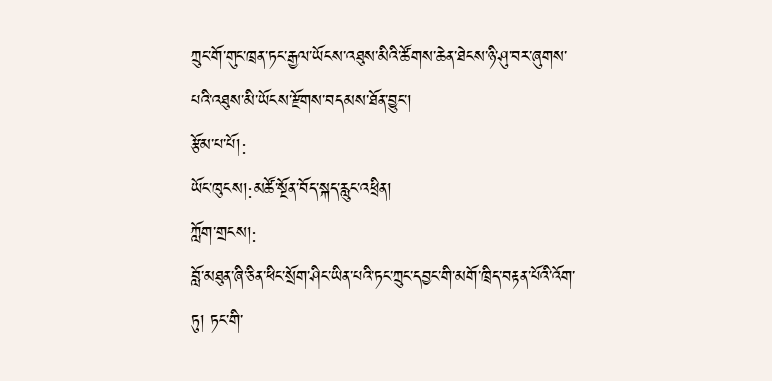ཀྲུང་གོ་གུང་ཁྲན་ཏང་རྒྱལ་ཡོངས་འཐུས་མིའི་ཚོགས་ཆེན་ཐེངས་ཉི་ཤུ་བར་ཞུགས་པའི་འཐུས་མི་ཡོངས་རྫོགས་བདམས་ཐོན་བྱུང་།
རྩོམ་པ་པོ།:
ཡོང་ཁུངས།:མཚོ་སྔོན་བོད་སྐད་རླུང་འཕྲིན།
ཀློག་གྲངས།:
བློ་མཐུན་ཞི་ཅིན་ཕིང་སྲོག་ཤིང་ཡིན་པའི་ཏང་ཀྲུང་དབྱང་གི་མགོ་ཁྲིད་བརྟན་པོའི་འོག་ཏུ། ཏང་གི་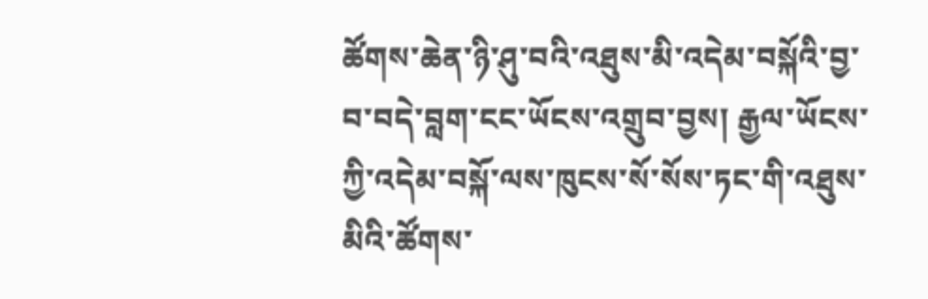ཚོགས་ཆེན་ཉི་ཤུ་བའི་འཐུས་མི་འདེམ་བསྐོའི་བྱ་བ་བདེ་བླག་ངང་ཡོངས་འགྲུབ་བྱས། རྒྱལ་ཡོངས་ཀྱི་འདེམ་བསྐོ་ལས་ཁུངས་སོ་སོས་ཏང་གི་འཐུས་མིའི་ཚོགས་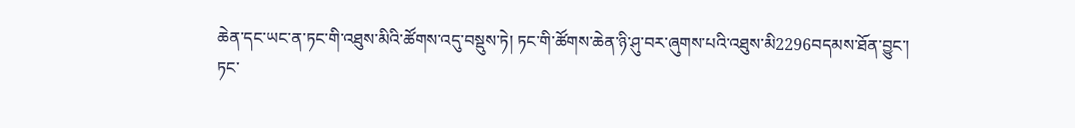ཆེན་དང་ཡང་ན་ཏང་གི་འཐུས་མིའི་ཚོགས་འདུ་བསྡུས་ཏེ། ཏང་གི་ཚོགས་ཆེན་ཉི་ཤུ་བར་ཞུགས་པའི་འཐུས་མི2296བདམས་ཐོན་བྱུང་།
ཏང་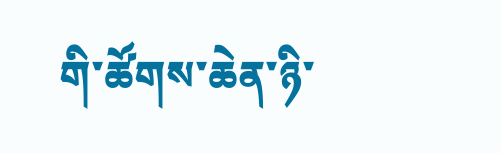གི་ཚོགས་ཆེན་ཉི་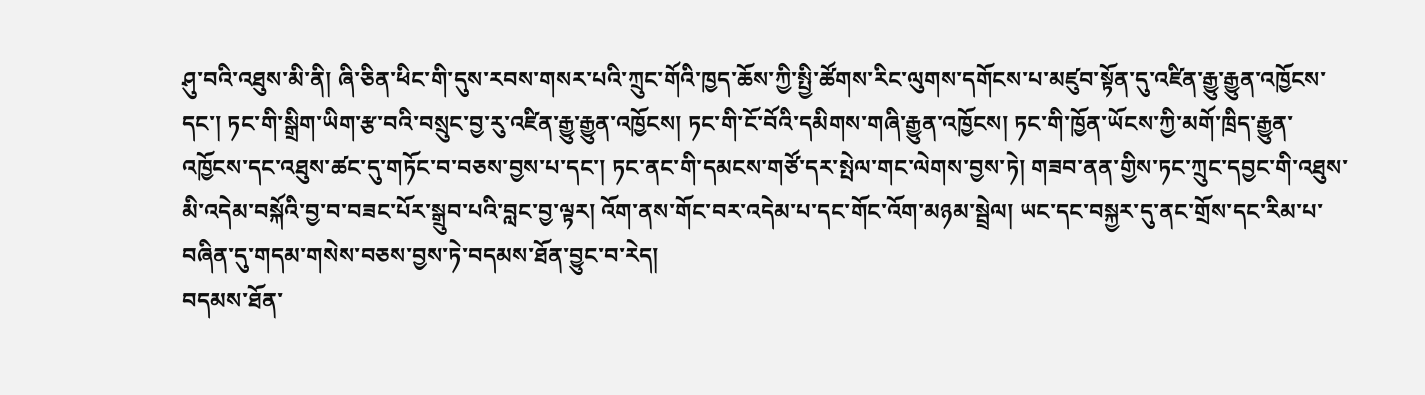ཤུ་བའི་འཐུས་མི་ནི། ཞི་ཅིན་ཕིང་གི་དུས་རབས་གསར་པའི་ཀྲུང་གོའི་ཁྱད་ཆོས་ཀྱི་སྤྱི་ཚོགས་རིང་ལུགས་དགོངས་པ་མཛུབ་སྟོན་དུ་འཛིན་རྒྱུ་རྒྱུན་འཁྱོངས་དང་། ཏང་གི་སྒྲིག་ཡིག་རྩ་བའི་བསྲུང་བྱ་རུ་འཛིན་རྒྱུ་རྒྱུན་འཁྱོངས། ཏང་གི་ངོ་བོའི་དམིགས་གཞི་རྒྱུན་འཁྱོངས། ཏང་གི་ཁྱོན་ཡོངས་ཀྱི་མགོ་ཁྲིད་རྒྱུན་འཁྱོངས་དང་འཐུས་ཚང་དུ་གཏོང་བ་བཅས་བྱས་པ་དང་། ཏང་ནང་གི་དམངས་གཙོ་དར་སྤེལ་གང་ལེགས་བྱས་ཏེ། གཟབ་ནན་གྱིས་ཏང་ཀྲུང་དབྱང་གི་འཐུས་མི་འདེམ་བསྐོའི་བྱ་བ་བཟང་པོར་སྒྲུབ་པའི་བླང་བྱ་ལྟར། འོག་ནས་གོང་བར་འདེམ་པ་དང་གོང་འོག་མཉམ་སྦྲེལ། ཡང་དང་བསྐྱར་དུ་ནང་གྲོས་དང་རིམ་པ་བཞིན་དུ་གདམ་གསེས་བཅས་བྱས་ཏེ་བདམས་ཐོན་བྱུང་བ་རེད།
བདམས་ཐོན་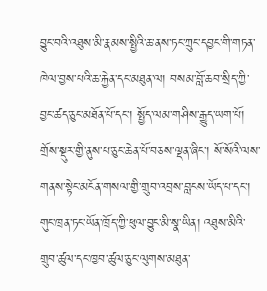བྱུང་བའི་འཐུས་མི་རྣམས་སྤྱིའི་ཆ་ནས་ཏང་ཀྲུང་དབྱང་གི་གཏན་ཁེལ་བྱས་པའི་ཆ་རྐྱེན་དང་མཐུན་ལ། བསམ་བློ་ཆབ་སྲིད་ཀྱི་བྱང་ཚད་ཅུང་མཐོན་པོ་དང་། སྤྱོད་ལམ་གཤིས་རྒྱུད་ཡག་པོ། གྲོས་སྡུར་གྱི་ནུས་པ་ཅུང་ཆེན་པོ་བཅས་ལྡན་ཞིང་། སོ་སོའི་ལས་གནས་སྟེང་མངོན་གསལ་གྱི་གྲུབ་འབྲས་བླངས་ཡོད་པ་དང་། གུང་ཁྲན་ཏང་ཡོན་ཁྲོད་ཀྱི་ཕུལ་བྱུང་མི་སྣ་ཡིན། འཐུས་མིའི་གྲུབ་ཚུལ་དང་ཁྱབ་ཚུལ་ཅུང་ལུགས་མཐུན་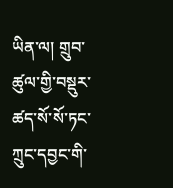ཡིན་ལ། གྲུབ་ཚུལ་གྱི་བསྡུར་ཚད་སོ་སོ་ཏང་ཀྲུང་དབྱང་གི་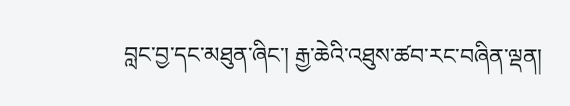བླང་བྱ་དང་མཐུན་ཞིང་། རྒྱ་ཆེའི་འཐུས་ཚབ་རང་བཞིན་ལྡན།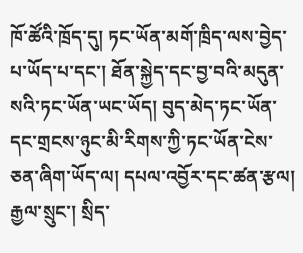ཁོ་ཚོའི་ཁྲོད་དུ། ཏང་ཡོན་མགོ་ཁྲིད་ལས་བྱེད་པ་ཡོད་པ་དང་། ཐོན་སྐྱེད་དང་བྱ་བའི་མདུན་སའི་ཏང་ཡོན་ཡང་ཡོད། བུད་མེད་ཏང་ཡོན་དང་གྲངས་ཉུང་མི་རིགས་ཀྱི་ཏང་ཡོན་ངེས་ཅན་ཞིག་ཡོད་ལ། དཔལ་འབྱོར་དང་ཚན་རྩལ། རྒྱལ་སྲུང་། སྲིད་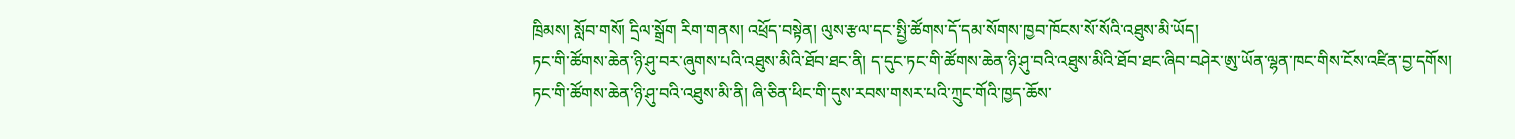ཁྲིམས། སློབ་གསོ། དྲིལ་སྒྲོག རིག་གནས། འཕྲོད་བསྟེན། ལུས་རྩལ་དང་སྤྱི་ཚོགས་དོ་དམ་སོགས་ཁྱབ་ཁོངས་སོ་སོའི་འཐུས་མི་ཡོད།
ཏང་གི་ཚོགས་ཆེན་ཉི་ཤུ་བར་ཞུགས་པའི་འཐུས་མིའི་ཐོབ་ཐང་ནི། ད་དུང་ཏང་གི་ཚོགས་ཆེན་ཉི་ཤུ་བའི་འཐུས་མིའི་ཐོབ་ཐང་ཞིབ་བཤེར་ཨུ་ཡོན་ལྷན་ཁང་གིས་ངོས་འཛིན་བྱ་དགོས།
ཏང་གི་ཚོགས་ཆེན་ཉི་ཤུ་བའི་འཐུས་མི་ནི། ཞི་ཅིན་ཕིང་གི་དུས་རབས་གསར་པའི་ཀྲུང་གོའི་ཁྱད་ཆོས་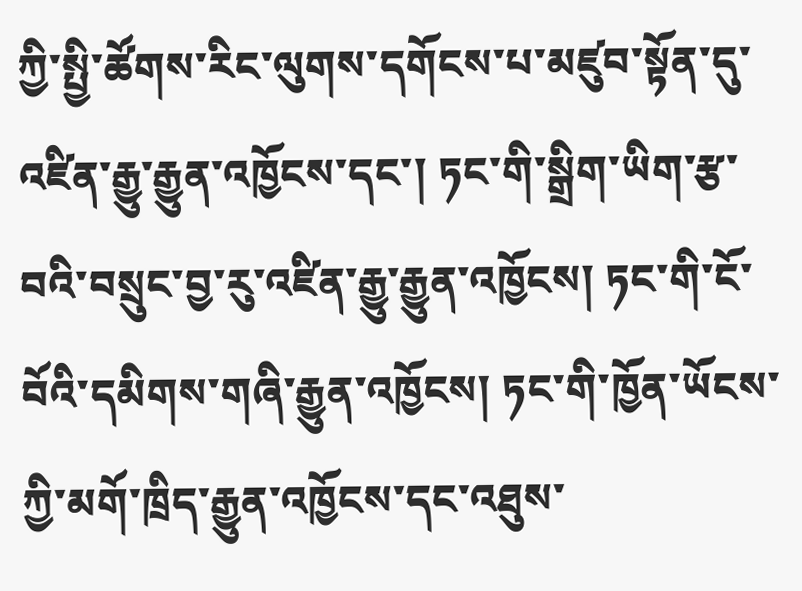ཀྱི་སྤྱི་ཚོགས་རིང་ལུགས་དགོངས་པ་མཛུབ་སྟོན་དུ་འཛིན་རྒྱུ་རྒྱུན་འཁྱོངས་དང་། ཏང་གི་སྒྲིག་ཡིག་རྩ་བའི་བསྲུང་བྱ་རུ་འཛིན་རྒྱུ་རྒྱུན་འཁྱོངས། ཏང་གི་ངོ་བོའི་དམིགས་གཞི་རྒྱུན་འཁྱོངས། ཏང་གི་ཁྱོན་ཡོངས་ཀྱི་མགོ་ཁྲིད་རྒྱུན་འཁྱོངས་དང་འཐུས་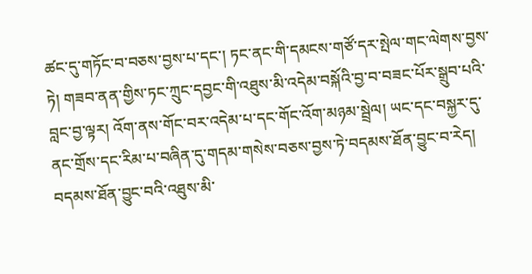ཚང་དུ་གཏོང་བ་བཅས་བྱས་པ་དང་། ཏང་ནང་གི་དམངས་གཙོ་དར་སྤེལ་གང་ལེགས་བྱས་ཏེ། གཟབ་ནན་གྱིས་ཏང་ཀྲུང་དབྱང་གི་འཐུས་མི་འདེམ་བསྐོའི་བྱ་བ་བཟང་པོར་སྒྲུབ་པའི་བླང་བྱ་ལྟར། འོག་ནས་གོང་བར་འདེམ་པ་དང་གོང་འོག་མཉམ་སྦྲེལ། ཡང་དང་བསྐྱར་དུ་ནང་གྲོས་དང་རིམ་པ་བཞིན་དུ་གདམ་གསེས་བཅས་བྱས་ཏེ་བདམས་ཐོན་བྱུང་བ་རེད།
བདམས་ཐོན་བྱུང་བའི་འཐུས་མི་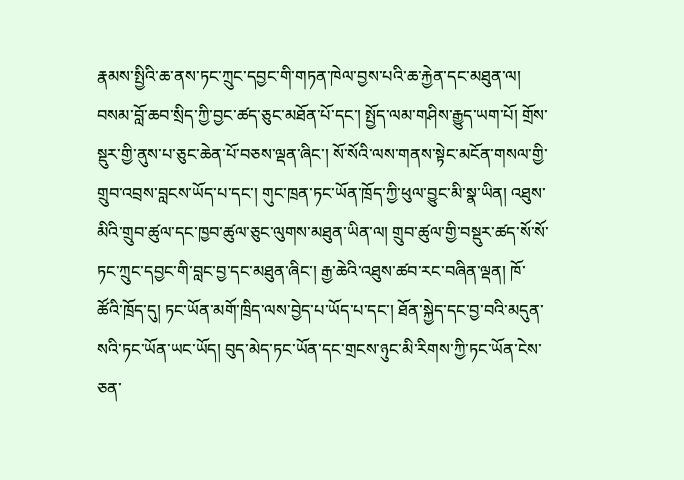རྣམས་སྤྱིའི་ཆ་ནས་ཏང་ཀྲུང་དབྱང་གི་གཏན་ཁེལ་བྱས་པའི་ཆ་རྐྱེན་དང་མཐུན་ལ། བསམ་བློ་ཆབ་སྲིད་ཀྱི་བྱང་ཚད་ཅུང་མཐོན་པོ་དང་། སྤྱོད་ལམ་གཤིས་རྒྱུད་ཡག་པོ། གྲོས་སྡུར་གྱི་ནུས་པ་ཅུང་ཆེན་པོ་བཅས་ལྡན་ཞིང་། སོ་སོའི་ལས་གནས་སྟེང་མངོན་གསལ་གྱི་གྲུབ་འབྲས་བླངས་ཡོད་པ་དང་། གུང་ཁྲན་ཏང་ཡོན་ཁྲོད་ཀྱི་ཕུལ་བྱུང་མི་སྣ་ཡིན། འཐུས་མིའི་གྲུབ་ཚུལ་དང་ཁྱབ་ཚུལ་ཅུང་ལུགས་མཐུན་ཡིན་ལ། གྲུབ་ཚུལ་གྱི་བསྡུར་ཚད་སོ་སོ་ཏང་ཀྲུང་དབྱང་གི་བླང་བྱ་དང་མཐུན་ཞིང་། རྒྱ་ཆེའི་འཐུས་ཚབ་རང་བཞིན་ལྡན། ཁོ་ཚོའི་ཁྲོད་དུ། ཏང་ཡོན་མགོ་ཁྲིད་ལས་བྱེད་པ་ཡོད་པ་དང་། ཐོན་སྐྱེད་དང་བྱ་བའི་མདུན་སའི་ཏང་ཡོན་ཡང་ཡོད། བུད་མེད་ཏང་ཡོན་དང་གྲངས་ཉུང་མི་རིགས་ཀྱི་ཏང་ཡོན་ངེས་ཅན་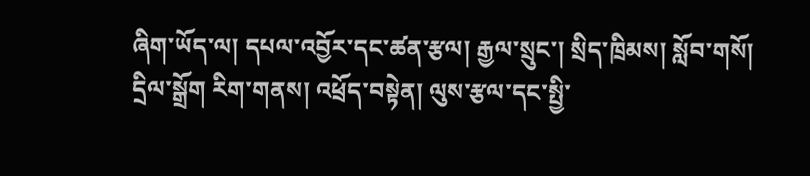ཞིག་ཡོད་ལ། དཔལ་འབྱོར་དང་ཚན་རྩལ། རྒྱལ་སྲུང་། སྲིད་ཁྲིམས། སློབ་གསོ། དྲིལ་སྒྲོག རིག་གནས། འཕྲོད་བསྟེན། ལུས་རྩལ་དང་སྤྱི་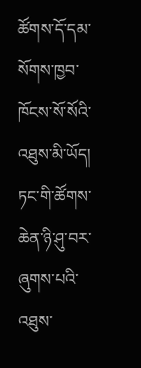ཚོགས་དོ་དམ་སོགས་ཁྱབ་ཁོངས་སོ་སོའི་འཐུས་མི་ཡོད།
ཏང་གི་ཚོགས་ཆེན་ཉི་ཤུ་བར་ཞུགས་པའི་འཐུས་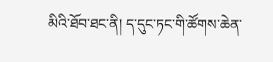མིའི་ཐོབ་ཐང་ནི། ད་དུང་ཏང་གི་ཚོགས་ཆེན་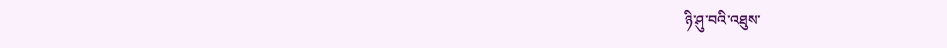ཉི་ཤུ་བའི་འཐུས་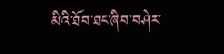མིའི་ཐོབ་ཐང་ཞིབ་བཤེར་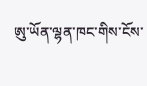ཨུ་ཡོན་ལྷན་ཁང་གིས་ངོས་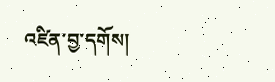འཛིན་བྱ་དགོས།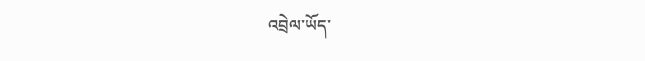འབྲེལ་ཡོད་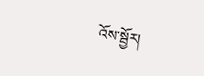འོས་སྦྱོར།